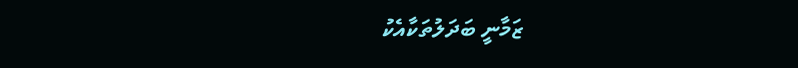ޒަމާނީ ބަދަލުތަކާއެކު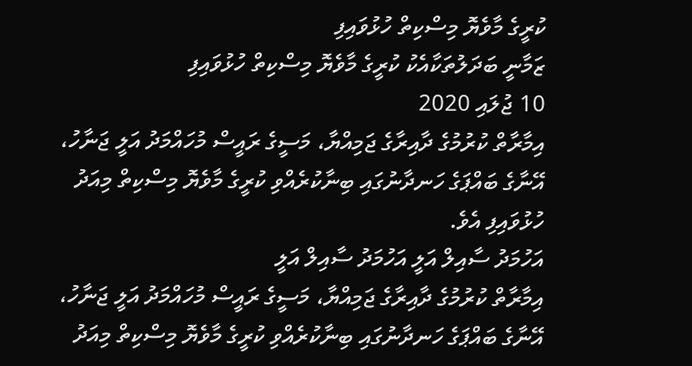ކުރީގެ މާވެޔޮ މިސްކިތް ހުޅުވައިފި
ޒަމާނީ ބަދަލުތަކާއެކު ކުރީގެ މާވެޔޮ މިސްކިތް ހުޅުވައިފި
10 ޖުލައި 2020
އިމާރާތް ކުރުމުގެ ދާއިރާގެ ޖަމިއްޔާ، މަސީގެ ރައީސް މުހައްމަދު އަލީ ޖަނާހު، އޭނާގެ ބައްޕަގެ ހަނދާނުގައި ބިނާކުރެއްވި ކުރީގެ މާވެޔޮ މިސްކިތް މިއަދު ހުޅުވައިފި އެވެ.
އަހުމަދު ސާއިލް އަލީ އަހުމަދު ސާއިލް އަލީ
އިމާރާތް ކުރުމުގެ ދާއިރާގެ ޖަމިއްޔާ، މަސީގެ ރައީސް މުހައްމަދު އަލީ ޖަނާހު، އޭނާގެ ބައްޕަގެ ހަނދާނުގައި ބިނާކުރެއްވި ކުރީގެ މާވެޔޮ މިސްކިތް މިއަދު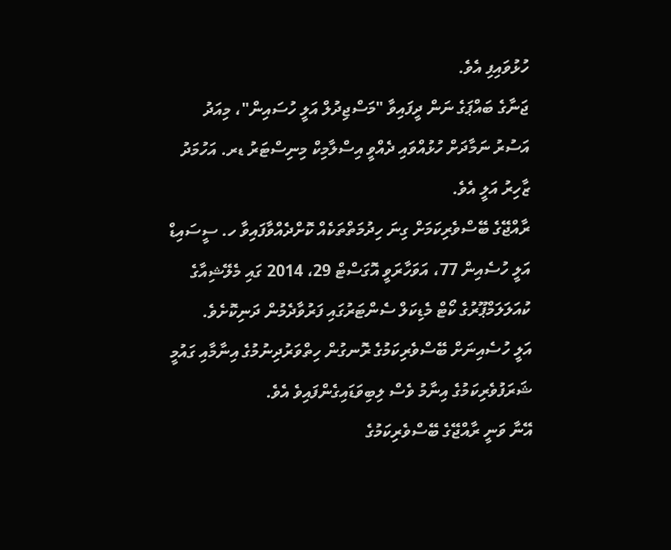ހުޅުވައިފި އެވެ.
ޖަނާގެ ބައްޕަގެ ނަން ދީފައިވާ "މަސްޖިދުލް އަލީ ހުސައިން"، މިއަދު އަސުރު ނަމާދަށް ހުޅުއްވައި ދެއްވީ އިސްލާމިކް މިނިސްޓަރު ޑރ. އަހުމަދު ޒާހިރު އަލީ އެވެ.
ރާއްޖޭގެ ބޭސްވެރިކަމަށް ގިނަ ހިދުމަތްތަކެއް ކޮށްދެއްވާފައިވާ ހ. ސީސައިޑް އަލީ ހުސެއިން 77، އަވަހާރަވީ އޮގަސްޓް 29، 2014 ގައި މެލޭޝިއާގެ ކުއަލަލަމްޕޫރުގެ ކޯޓް މެޑިކަލް ސެންޓަރުގައި ފަރުވާދެމުން ދަނިކޮށެވެ.
އަލީ ހުސެއިނަށް ބޭސްވެރިކަމުގެ ރޮނގުން ހިތްވަރުދިނުމުގެ އިނާމާއި ގައުމީ ޝަރަފުވެރިކަމުގެ އިނާމު ވެސް ލިބިވަޑައިގެންފައިވެ އެވެ.
އޭނާ ވަނީ ރާއްޖޭގެ ބޭސްވެރިކަމުގެ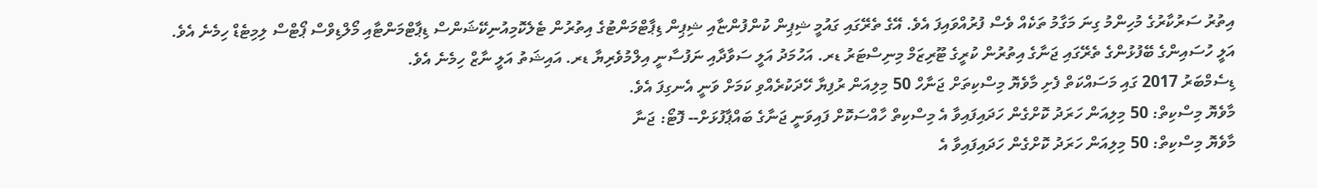އިތުރު ސަރުކާރުގެ މުހިންމު ގިނަ މަގާމު ތަކެއް ވެސް ފުރުއްވައިފަ އެވެ. އޭގެ ތެރޭގައި ގައުމީ ޝިޕިން ކުންފުންޏާއި ޝިޕިން ޑިޕާޓްމަންޓުގެ އިތުރުން ޓެލެކޮމިއުނިކޭޝަންސް ޑިޕާޓްމަންޓާއި މޯލްޑިވްސް ޕޯޓްސް ލިމިޓެޑް ހިމެނެ އެވެ.
އަލީ ހުސައިންގެ ބޭފުޅުންގެ ތެރޭގައި ޖަނާގެ އިތުރުން ކުރީގެ ޓޫރިޒަމް މިނިސްޓަރު ޑރ. އަހުމަދު އަލީ ސަވާދާއި ނަފުސާނީ އިލްމުވެރިޔާ ޑރ. އައިޝަތު އަލީ ނާޒް ހިމެނެ އެވެ.
ޑިސެމްބަރު 2017 ގައި މަސައްކަތް ފެށި މާވެޔޮ މިސްކިތަށް ޖަނާހް 50 މިލިއަން ރުފިޔާ ހޭދަކުރެއްވި ކަމަށް ވަނީ އެނގިފަ އެވެ.
މާވެޔޮ މިސްކިތް: 50 މިލިއަން ހަރަދު ކޮށްގެން ހަދައިފައިވާ އެ މިސްކިތް ހާއްސަކޮށް ފައިވަނީ ޖަނާގެ ބައްޕާފުޅަށް-- ފޮޓޯ: ޖަނާ
މާވެޔޮ މިސްކިތް: 50 މިލިއަން ހަރަދު ކޮށްގެން ހަދައިފައިވާ އެ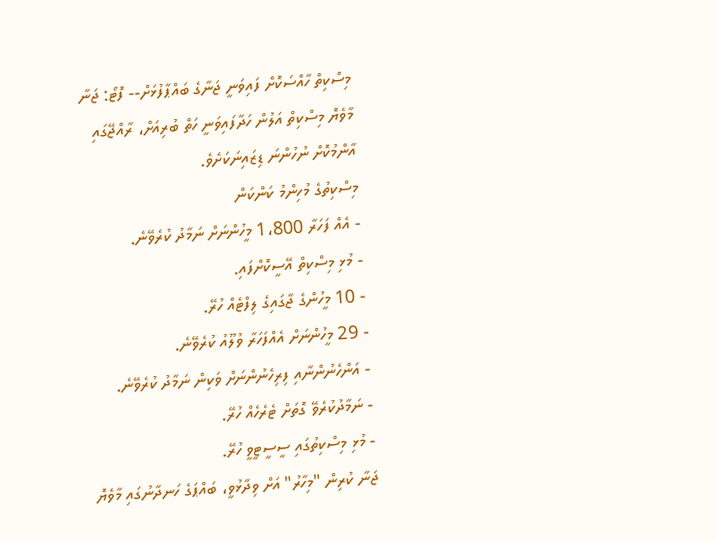މިސްކިތް ހާއްސަކޮށް ފައިވަނީ ޖަނާގެ ބައްޕާފުޅަށް-- ފޮޓޯ: ޖަނާ
މާވެޔޮ މިސްކިތް އަލުން ހަދާފައިވަނީ ހަތް ބުރިއަށް، ރާއްޖޭގައި އާންމުކޮށް ނުހުންނަ ޑިޒައިނަކަށެވެ.
މިސްކިތުގެ މުހިންމު ކަންކަން
- އެއް ފަހަރާ 1،800 މީހުންނަށް ނަމާދު ކުރެވޭނެ.
- މުޅި މިސްކިތް އޭސީކޮށްފައި.
- 10 މީހުންގެ ޖާގައިގެ ލިފްޓެއް ހުރޭ.
- 29 މީހުންނަށް އެއްފަހަރާ ވުލޫއު ކުރެވޭނެ.
- އަންހެނުންނާއި ފިރިހެނުންނަށް ވަކިން ނަމާދު ކުރެވޭނެ.
- ނަމާދުކުރެވޭ ގޮތަށް ޓެރެހެއް ހުރޭ.
- މުޅި މިސްކިތުގައި ސީސީޓީވީ ހުރޭ.
ޖަނާ ކުރިން "މިހާރު" އަށް ވިދާޅުވީ، ބައްޕަގެ ހަނދާނުގައި މާވެޔޮ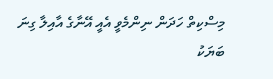މިސްކިތް ހަދަން ނިންމެވީ އެއީ އޭނާގެ އާއިލާ ގިނަ ބަޔަކު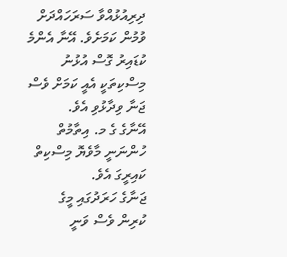ދިރިއުޅުއްވާ ސަރަހައްދަށް ވުމުން ކަމަށެވެ. އޭނާ އެންމެ ކުޑައިރު ގޮސް އުޅުނު މިސްކިތަކީ އެއީ ކަމަށް ވެސް ޖަނާ ވިދާޅުވި އެވެ.
އޭނާގެ ގެ މ. އިތާމުތް ހުންނަނީ މާވެޔޮ މިސްކިތް ކައިރީގަ އެވެ.
ޖަނާގެ ހަރަދުގައި މީގެ ކުރިން ވެސް ވަނީ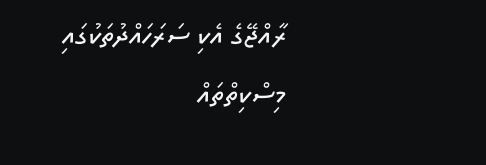ރާއްޖޭގެ އެކި ސަރަހައްދުތަކުގައި މިސްކިތްތައް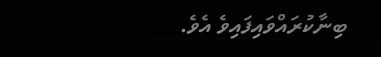ބިނާކުރައްވައިފައިވެ އެވެ.